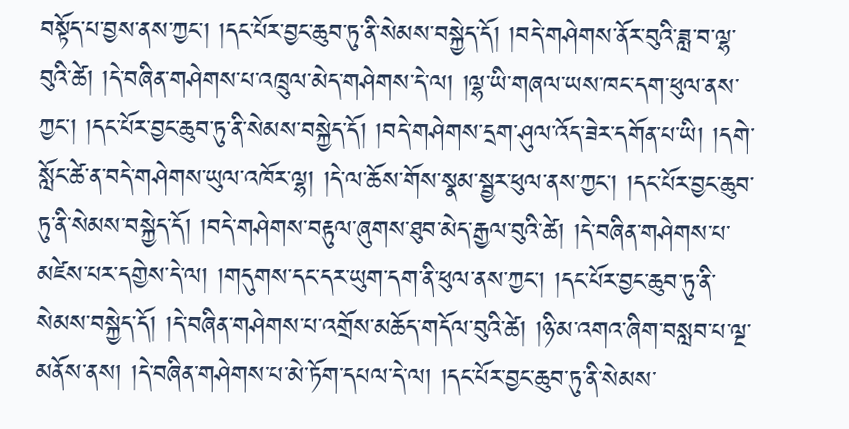བསྟོད་པ་བྱས་ནས་ཀྱང་། །དང་པོར་བྱང་ཆུབ་ཏུ་ནི་སེམས་བསྐྱེད་དོ། །བདེ་གཤེགས་ནོར་བུའི་ཟླ་བ་ལྷ་བུའི་ཚེ། །དེ་བཞིན་གཤེགས་པ་འཁྲུལ་མེད་གཤེགས་དེ་ལ། །ལྷ་ཡི་གཞལ་ཡས་ཁང་དག་ཕུལ་ནས་ཀྱང་། །དང་པོར་བྱང་ཆུབ་ཏུ་ནི་སེམས་བསྐྱེད་དོ། །བདེ་གཤེགས་དྲག་ཤུལ་འོད་ཟེར་དགོན་པ་ཡི། །དགེ་སློང་ཚེ་ན་བདེ་གཤེགས་ཡུལ་འཁོར་ལྷ། །དེ་ལ་ཆོས་གོས་སྣམ་སྦྱར་ཕུལ་ནས་ཀྱང་། །དང་པོར་བྱང་ཆུབ་ཏུ་ནི་སེམས་བསྐྱེད་དོ། །བདེ་གཤེགས་བརྟུལ་ཞུགས་ཐུབ་མེད་རྒྱལ་བུའི་ཚེ། །དེ་བཞིན་གཤེགས་པ་མཛེས་པར་དགྱེས་དེ་ལ། །གདུགས་དང་དར་ཡུག་དག་ནི་ཕུལ་ནས་ཀྱང་། །དང་པོར་བྱང་ཆུབ་ཏུ་ནི་སེམས་བསྐྱེད་དོ། །དེ་བཞིན་གཤེགས་པ་འགྲོས་མཆོད་གདོལ་བུའི་ཚེ། །ཉི་མ་འགའ་ཞིག་བསླབ་པ་ལྔ་མནོས་ནས། །དེ་བཞིན་གཤེགས་པ་མེ་ཏོག་དཔལ་དེ་ལ། །དང་པོར་བྱང་ཆུབ་ཏུ་ནི་སེམས་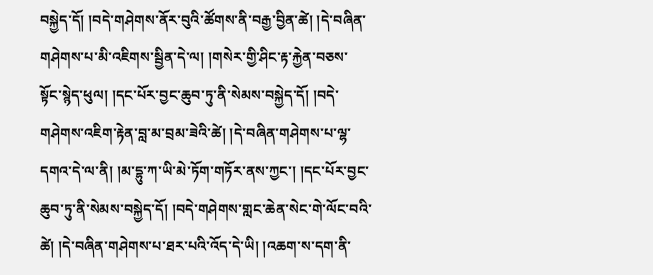བསྐྱེད་དོ། །བདེ་གཤེགས་ནོར་བུའི་ཚོགས་ནི་བརྒྱ་བྱིན་ཚེ། །དེ་བཞིན་གཤེགས་པ་མི་འཇིགས་སྦྱིན་དེ་ལ། །གསེར་གྱི་ཤིང་རྟ་རྐྱེན་བཅས་སྟོང་སྙེད་ཕུལ། །དང་པོར་བྱང་ཆུབ་ཏུ་ནི་སེམས་བསྐྱེད་དོ། །བདེ་གཤེགས་འཇིག་རྟེན་བླ་མ་བྲམ་ཟེའི་ཚེ། །དེ་བཞིན་གཤེགས་པ་ལྷ་དགའ་དེ་ལ་ནི། །མ་དྷུ་ཀ་ཡི་མེ་ཏོག་གཏོར་ནས་ཀྱང་། །དང་པོར་བྱང་ཆུབ་ཏུ་ནི་སེམས་བསྐྱེད་དོ། །བདེ་གཤེགས་གླང་ཆེན་སེང་གེ་ལོང་བའི་ཚེ། །དེ་བཞིན་གཤེགས་པ་ཐར་པའི་འོད་དེ་ཡི། །འཆག་ས་དག་ནི་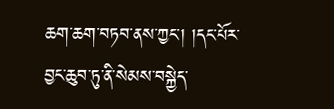ཆག་ཆག་བཏབ་ནས་ཀྱང་། །དང་པོར་བྱང་ཆུབ་ཏུ་ནི་སེམས་བསྐྱེད་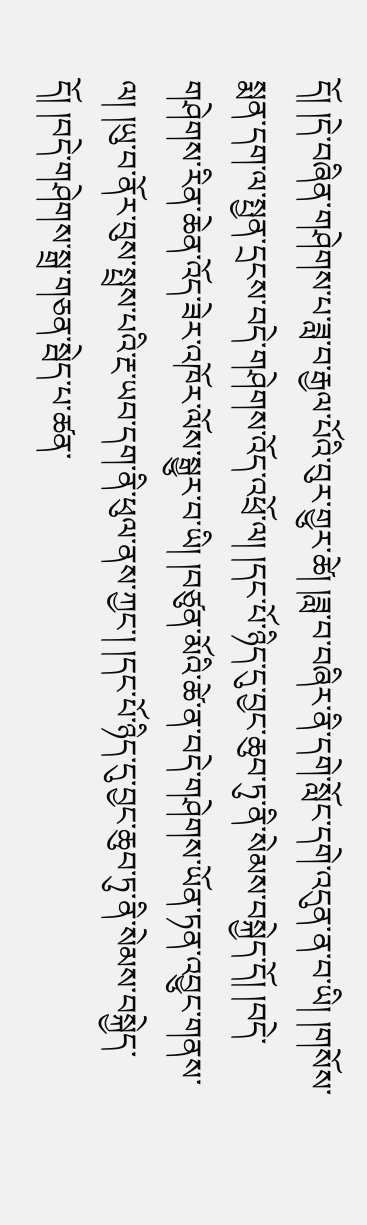དོ། །དེ་བཞིན་གཤེགས་པ་ཟླ་བ་རྒྱལ་པོའི་བུར་གྱུར་ཚེ། །ཟླ་བ་བཞིར་ནི་དགེ་སློང་དགེ་འདུན་ན་བ་ཡི། །གསོས་སྨན་དག་ལ་སྤྱན་དྲངས་བདེ་གཤེགས་འོད་འཕྲོ་ལ། །དང་པོ་ཉིད་དུ་བྱང་ཆུབ་ཏུ་ནི་སེམས་བསྐྱེད་དོ། །བདེ་གཤེགས་རིན་ཆེན་འོད་ཟེར་འཁོར་ལོས་སྒྱུར་བ་ཡི། །བཙུན་མོའི་ཚེ་ན་བདེ་གཤེགས་ཡོན་ཏན་འབྱུང་གནས་ལ། །ཡུ་བ་ནོར་བུས་སྤྲས་པའི་རྔ་ཡབ་དག་ནི་ཕུལ་ནས་ཀྱང་། །དང་པོ་ཉིད་དུ་བྱང་ཆུབ་ཏུ་ནི་སེམས་བསྐྱེད་དོ། །བདེ་གཤེགས་སྒྲ་གཅན་སྦེད་པ་ཚན་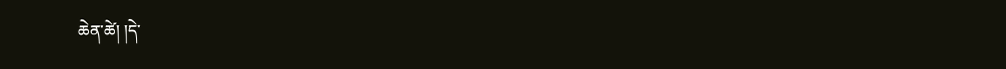ཆེན་ཚེ། །དེ་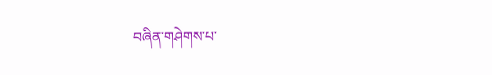བཞིན་གཤེགས་པ་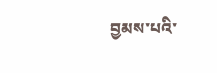བྱམས་པའི་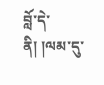བློ་དེ་ནི། །ལམ་དུ་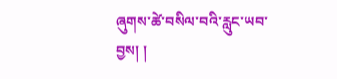ཞུགས་ཚེ་བསིལ་བའི་རླུང་ཡབ་བྱས། །